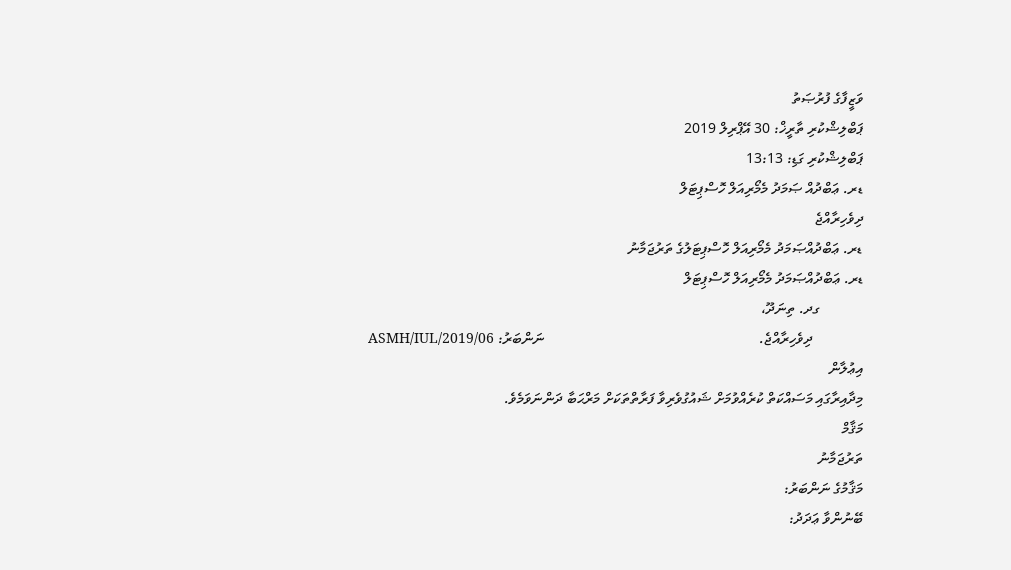ވަޒީފާގެ ފުރުޞަތު
ޕަބްލިޝްކުރި ތާރީޚް: 30 އޭޕްރިލް 2019
ޕަބްލިޝްކުރި ގަޑި: 13:13
ޑރ. ޢަބްދުއް ޞަމަދު މެމޯރިއަލް ހޮސްޕިޓަލް
ދިވެހިރާއްޖެ
ޑރ. ޢަބްދުއްޞަމަދު މެމޯރިއަލް ހޮސްޕިޓަލުގެ ތަރުޖަމާނު
ޑރ. ޢަބްދުއްޞަމަދު މެމޯރިއަލް ހޮސްޕިޓަލް
            ގދ. ތިނަދޫ،
              ދިވެހިރާއްޖެ.                                                           ނަންބަރު: ASMH/IUL/2019/06
އިޢުލާން
މިދާއިރާގައި މަސައްކަތް ކުރެއްވުމަށް ޝައުގުވެރިވާ ފަރާތްތަކަށް މަރްޙަބާ ދަންނަވަމެވެ.
މަޤާމް
ތަރުޖަމާނު
މަޤާމުގެ ނަންބަރު:
ބޭނުންވާ ޢަދަދު: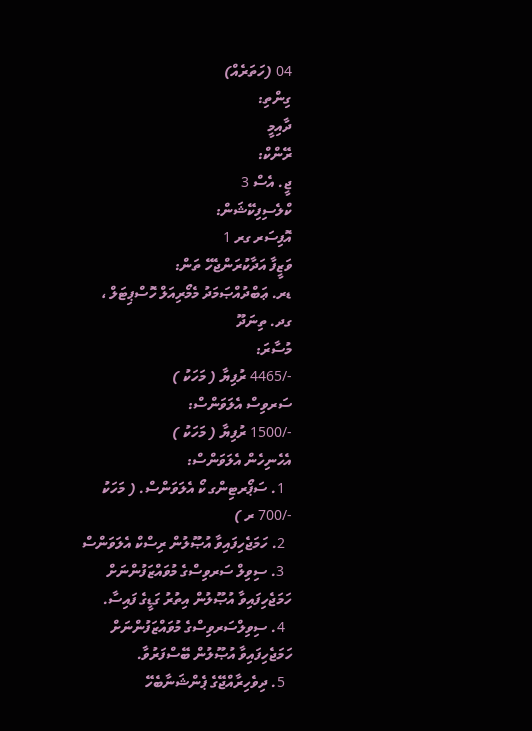04 (ހަތަރެއް)
ގިންތި:
ދާއިމީ
ރޭންކް:
ޖީ. އެސް 3
ކްލެސިފިކޭޝަން:
އޮފިސަރ ގރ 1
ވަޒީފާ އަދާކުރަންޖެހޭ ތަން:
ޑރ. ޢަބްދުއްޞަމަދު މެމޯރިއަލް ހޮސްޕިޓަލް ، ގދ. ތިނަދޫ
މުސާރަ:
-/4465 ރުފިޔާ ( މަހަކު )
ސަރވިސް އެލަވަންސް:
-/1500 ރުފިޔާ ( މަހަކު )
އެހެނިހެން އެލަވަންސް:
  1. ސަޕޯރޓިންގ ކޯ އެލަވަންސް. ( މަހަކު -/700 ރ )
  2. ހަމަޖެހިފައިވާ އުޞޫލުން ރިސްކް އެލަވަންސް
  3. ސިވިލް ސަރވިސްގެ މުވައްޒަފުންނަށް ހަމަޖެހިފައިވާ އުޞޫލުން އިތުރު ގަޑީގެ ފައިސާ.
  4. ސިވިލްސަރވިސްގެ މުވައްޒަފުންނަށް ހަމަޖެހިފައިވާ އުޞޫލުން ބޭސްފަރުވާ.
  5. ދިވެހިރާއްޖޭގެ ޕެންޝަނާބެހޭ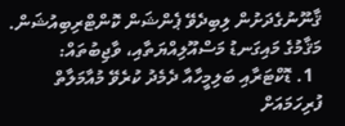ޤާނޫނުގެދަށުން ލިބިދެވޭ ޕެންޝަން ކޮންޓްރިބިއުޝަން.
މަޤާމުގެ މައިގަނޑު މަސްއޫލިއްޔަތާއި، ވާޖިބުތައް:
  1. ޑޮކްޓަރާއި ބަލިމީހާއާ ދެމެދު ކުރެވޭ މުއާމަލާތް  ފުރިހަމައަށް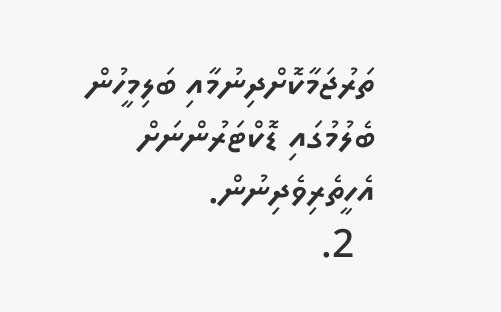ތަރުޖަމާކޮށްދިނުމާއި ބަލިމީހުން ބެލުމުގައި ޑޮކްޓަރުންނަށް އެހީތެރިވެދިނުން.
  2.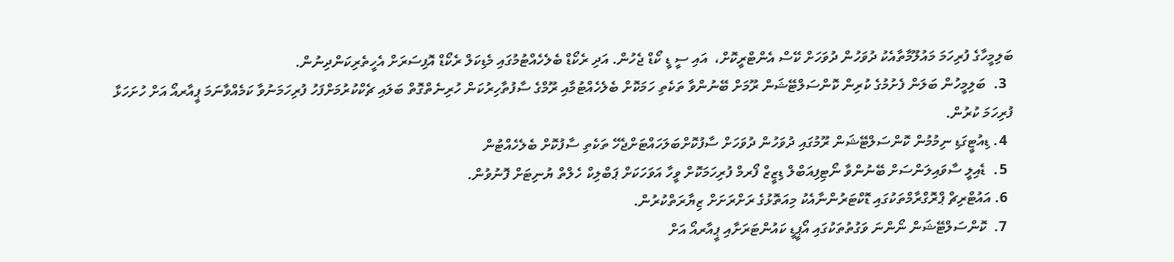ބަލިމީހާގެ ފުރިހަމަ މައުލޫމާތާއެކު ދުވަހުން ދުވަހަށް ކޭސް އެންޓްރީކޮށް،  އައި ސީ ޑީ ކޯޑް ޖެހުން. އަދި ރެކޯޑް ބެލެހެއްޓުމުގައި މެޑިކަލް ރެކޯޑް އޮފިސަރަށް އެހީތެރިކަންދިނުން.
  3.  ބަލިމީހުން ބަލަން ފެށުމުގެ ކުރިން ކޮންސަލްޓޭޝަން ރޫމަށް ބޭނުންވާ ތަކެތި ހަމަކޮށް ބެލެހެއްޓުމާއި ރޫމްގެ ސާފުތާހިރުކަން ހުރިނެތްގޮތް ބަލައި ޗެކްކުރުމަށްފަހު ފުރިހަމަނުވާ ކަމެއްވާނަމަ ޕީއާރއޯ އަށް ހުށަހަޅާ ފުރިހަމަ ކުރުން.
  4. ޑިއުޓީގަޑި ނިމުމުން ކޮންސަލްޓޭޝަން ރޫމުގައި ދުވަހުން ދުވަހަށް ސާފުކޮށްބަލަހައްޓަށްޖެހޭ ތަކެތި ސާފުކޮށް ބެލެހެއްޓުން
  5.  ޑެއިލީ ސާވައިލަންސަށް ބޭނުންވާ ނޯޓިފިއަބްލް ޑިޒީޒް ފޯރމް ފުރިހަމަކޮށް ވީހާ އަވަހަކަށް ޕަބްލިކް ހެލްތް ޔުނިޓަށް ފޮނުވުން.
  6. އައުޓްރިޗް ޕްރޮގްރާމްތަކުގައި ޑޮކްޓަރުންނާއެކު މިއަތޮޅުގެ ރަށްރަށަށް ޒިޔާރަތްކުރުން.
  7.  ކޮންސަލްޓޭޝަން ނޯންނަ ވަގުތުތަކުގައި އޯޕީޑީ ކައުންޓަރަށާއި ޕީއާރއޯ އަށް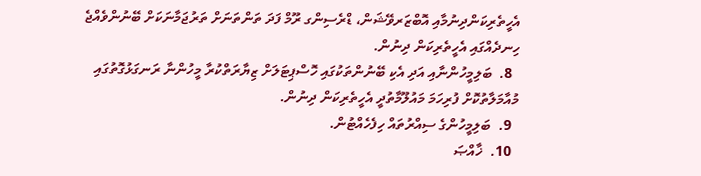އެހީތެރިކަންދިނުމާއި އޮބްޒަރވޭޝަން، ޑްރެސިންގ ރޫމް ފަދަ ތަންތަނަށް ތަރުޖަމާނަކަށް ބޭނުންވެއްޖެ ހިނދެއްގައި އެހީތެރިކަން ދިނުން.
  8.  ބަލިމީހުންނާއި އަދި އެކި ބޭނުންތަކުގައި ހޮސްޕިޓަލަށް ޒިޔާރަތްކުރާ މީހުންނާ ރަނގަޅުގޮތުގައި މުއާމަލާތުކޮށް ފުރިހަމަ މައުލޫމާތުދީ އެހީތެރިކަން ދިނުން.
  9.  ބަލިމީހުންގެ ސިއްރުތައް ހިފެހެއްޓުން.
  10.  ޚާއްޞަ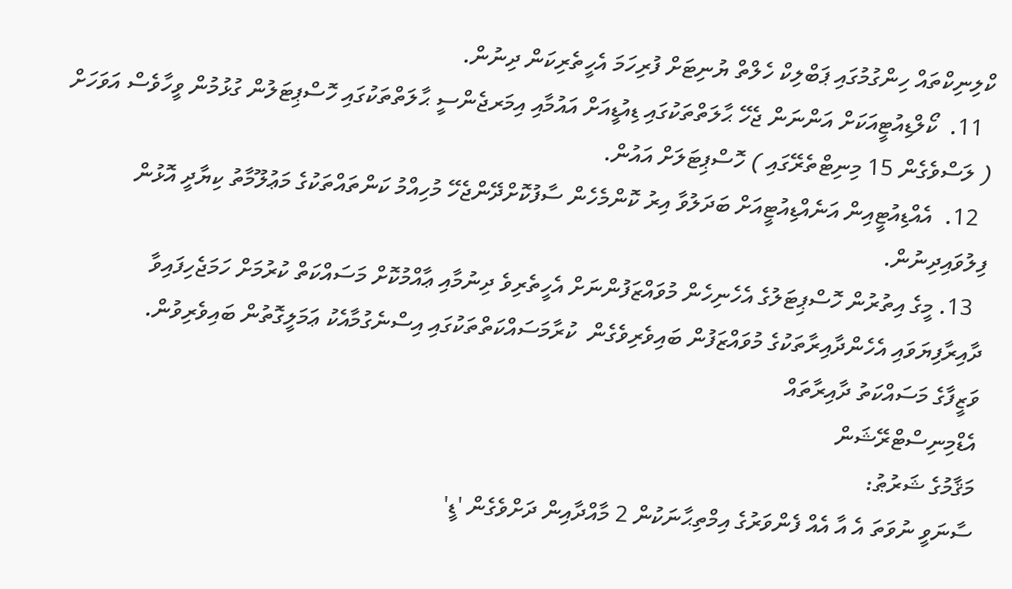ކްލިނިކްތައް ހިންގުމުގައި ޕަބްލިކް ހެލްތް ޔުނިޓަށް ފުރިހަމަ އެހީތެރިކަން ދިނުން.
  11.  ކޯލްޑިއުޓީއަކަށް އަންނަން ޖެހޭ ޙާލަތްތަކުގައި ޑިއުޑީއަށް އައުމާއި އިމަރޖެންސީ ޙާލަތްތަކުގައި ހޮސްޕިޓަލުން ގުޅުމުން ވީހާވެސް އަވަހަށް ( ލަސްވެގެން 15 މިނިޓްތެރޭގައި ) ހޮސްޕިޓަލަށް އައުން.
  12.  އެއްޑިއުޓީއިން އަނެއްޑިއުޓީއަށް ބަދަލުވާ އިރު ކޮންމެހެން ސާފުކޮށްދޭންޖެހޭ މުހިއްމު ކަންތައްތަކުގެ މަޢުލޫމާތު ކިޔާދީ އޮޅުން ފިލުވައިދިނުން.
  13. މީގެ އިތުރުން ހޮސްޕިޓަލުގެ އެހެނިހެން މުވައްޒަފުންނަށް އެހީތެރިވެ ދިނުމާއި ޢާއްމުކޮށް މަސައްކަތް ކުރުމަށް ހަމަޖެހިފައިވާ ދާއިރާފިޔަވައި އެހެންދާއިރާތަކުގެ މުވައްޒަފުން ބައިވެރިވެގެން  ކުރާމަސައްކަތްތަކުގައި އިސްނެގުމާއެކު ޢަމަލީގޮތުން ބައިވެރިވުން.
ވަޒީފާގެ މަސައްކަތު ދާއިރާތައް
އެޑްމިނިސްޓްރޭޝަން
މަޤާމުގެ ޝަރުޠު:
ސާނަވީ ނުވަތަ އެ އާ އެއް ފެންވަރުގެ އިމްތިޙާނަކުން 2 މާއްދާއިން ދަށްވެގެން 'ޑީ'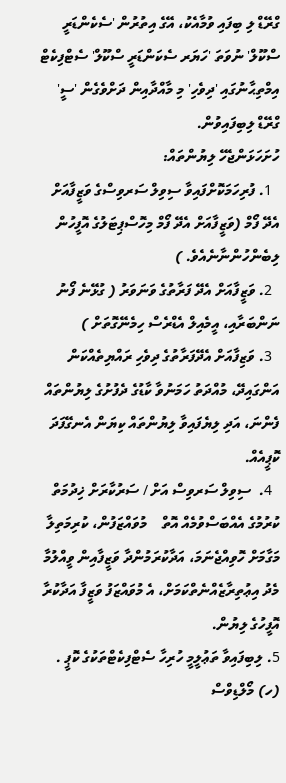ގްރޭޑް ލި ބިފައި ވުމާއެކު، އޭގެ އިތުރުން 'ސެކެންޑަރީ ސްކޫލް' ނުވަތަ 'ހަޔަރ ސެކަންޑަރީ ސްކޫލް' ސެޓްފިކެޓް އިމްތިޙާނުގައި 'ދިވެހި' މި މާއްދާއިން ދަށްވެގެން 'ސީ' ގްރޭޑް ލިބިފައިވުން.
ހުށަހަޅަންޖެހޭ ލިޔުންތައް:
  1. ފުރިހަމަކޮށްފައިވާ ސިވިލް ސަރވިސްގެ ވަޒީފާއަށް އެދޭ ފޯމް (ވަޒީފާއަށް އެދޭ ފޯމް މިހޮސްޕިޓަލުގެ އޮފީހުން ލިބެންހުންނާނެއެވެ. )
  2. ވަޒީފާއަށް އެދޭ ފަރާތުގެ ވަނަވަރު ( ގުޅޭނެ ފޯނު ނަންބަރާއި، އީމެއިލް އެޑްރެސް ހިމެނޭގޮތަށް )
  3. ވަޒިފާއަށް އެދޭފަރާތުގެ ދިވެހި ރައްޔިތެއްކަން އަންގައިދޭ، މުއްދަތު ހަމަނުވާ ކާޑުގެ ދެފުށުގެ ލިޔުންތައް ފެންނަ، އަދި ލިޔެފައިވާ ލިޔުންތައް ކިޔަން އެނގޭފަދަ ކޮޕީއެއް.
  4.  ސިވިލް ސަރވިސް އަށް / ސަރުކާރަށް ޚިދުމަތް ކުރުމުގެ އެއްބަސްވުމެއް އޮތް    މުވައްޒަފުން، ކުރިމަތިލާ މަގާމަށް ހޮވިއްޖެނަމަ، އަދާކުރަމުންދާ ވަޒީފާއިން ވީއްލުމާ މެދު އިޢުތިރާޒެއްނެތްކަމަށް، އެ މުވައްޒަފު ވަޒީފާ އަދާކުރާ އޮފީހުގެ ލިޔުން.
5. ލިބިފައިވާ ތަޢުލީމީ ހުރިހާ ސެޓްފިކެޓްތަކުގެ ކޮޕީ .
(ހ) މޯލްޑިވްސް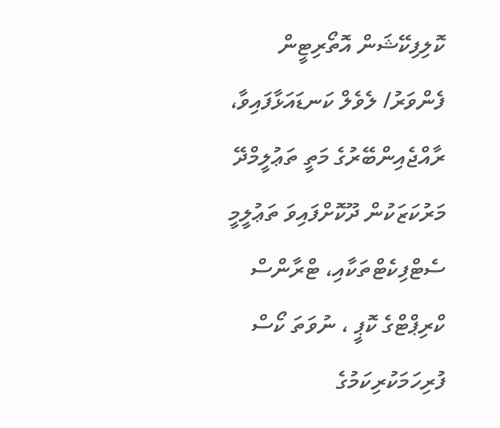ކޮލިފިކޭޝަން އޮތޯރިޓީން ފެންވަރު/ ލެވެލް ކަނޑައަޅާފައިވާ، ރާއްޖެއިންބޭރުގެ މަތީ ތަޢުލީމްދޭ މަރުކަޒަކުން ދޫކޮށްފައިވަ ތަޢުލީމީ ސެޓްފިކެޓްތަކާއި، ޓްރާންސް ކްރިޕްޓްގެ ކޮޕީ ، ނުވަތަ ކޯސް ފުރިހަމަކުރިކަމުގެ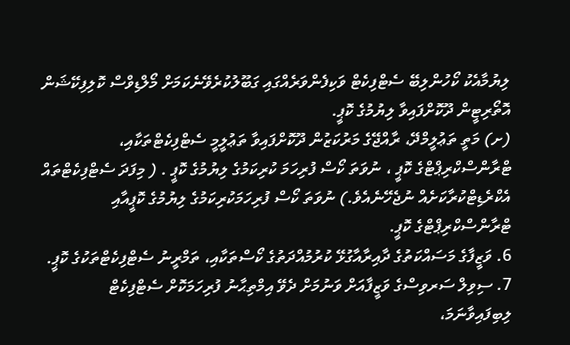ލިޔުމާއެކު ކޯހުންލިބޭ ސެޓްފިކެޓް ވަކިފެންވަރެއްގައި ގަބޫލުކުރެވޭނެކަމަށް މޯލްޑިވްސް ކޮލިފިކޭޝަން އޮތޯރިޓީން ދޫކޮށްފައިވާ ލިޔުމުގެ ކޮޕީ.
(ށ) މަތީ ތަޢުލީމްދޭ، ރާއްޖޭގެ މަރުކަޒުން ދޫކޮށްފައިވާ ތަޢުލީމީ ސެޓްފިކެޓްތަކާއި، ޓްރާންސްކްރިޕްޓްގެ ކޮޕީ ، ނުވަތަ ކޯސް ފުރިހަމަ ކުރިކަމުގެ ލިޔުމުގެ ކޮޕީ . ( މިފަދަ ސެޓްފިކެޓްތައް އެކްރެޑިޓްކުރާކަށެއް ނުޖެހޭނެއެވެ.) ނުވަތަ ކޯސް ފުރިހަމަކުރިކަމުގެ ލިޔުމުގެ ކޮޕީއާއި ޓްރާންސްކްރިޕްޓްގެ ކޮޕީ.
6. ވަޒީފާގެ މަސައްކަތުގެ ދާއިރާއާގުޅޭ ކުރުމުއްދަތުގެ ކޯސްތަކާއި، ތަމްރީނު ސެޓްފިކެޓްތަކުގެ ކޮޕީ.
7. ސިވިލް ސަރވިސްގެ ވަޒީފާއަށް ވަނުމަށް ދެވޭ އިމްތިޙާނު ފުރިހަމަކޮށް ސެޓްފިކެޓް ލިބިފައިވާނަމަ،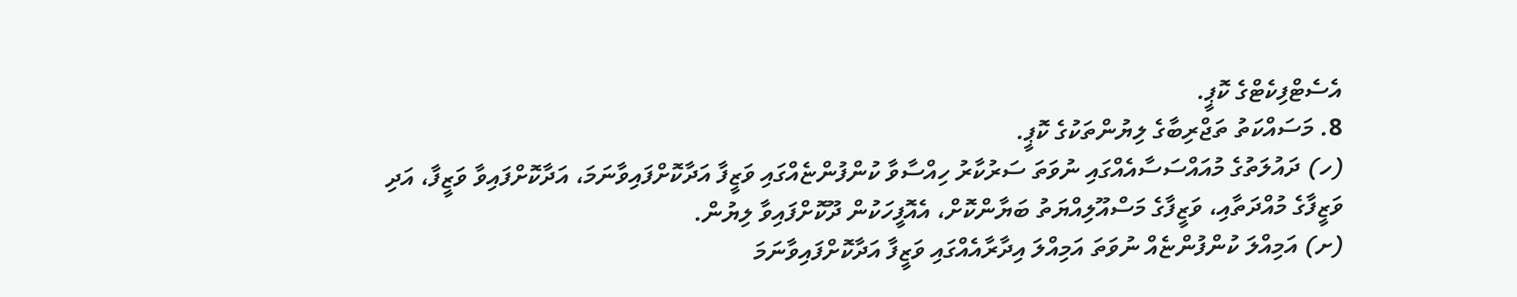އެސެޓްފިކެޓްގެ ކޮޕީ.
8. މަސައްކަތު ތަޖްރިބާގެ ލިޔުންތަކުގެ ކޮޕީ.
(ހ) ދައުލަތުގެ މުއައްސަސާއެއްގައި ނުވަތަ ސަރުކާރު ހިއްސާވާ ކުންފުންޏެއްގައި ވަޒީފާ އަދާކޮށްފައިވާނަމަ، އަދާކޮށްފައިވާ ވަޒީފާ، އަދި ވަޒީފާގެ މުއްދަތާއި، ވަޒީފާގެ މަސްއޫލިއްޔަތު ބަޔާންކޮށް، އެއޮފީހަކުން ދޫކޮށްފައިވާ ލިޔުން.
(ށ) އަމިއްލަ ކުންފުންޏެއް ނުވަތަ އަމިއްލަ އިދާރާއެއްގައި ވަޒީފާ އަދާކޮށްފައިވާނަމަ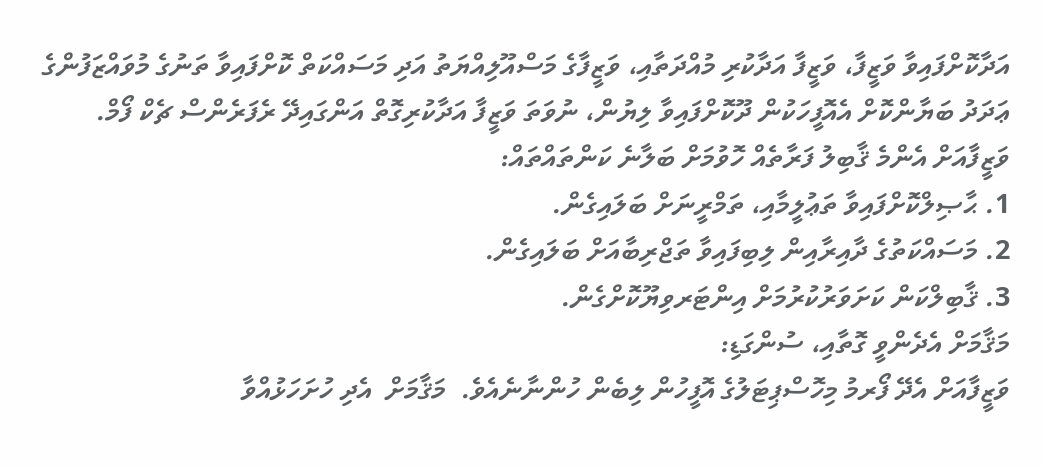އަދާކޮށްފައިވާ ވަޒީފާ، ވަޒީފާ އަދާކުރި މުއްދަތާއި، ވަޒީފާގެ މަސްއޫލިއްޔަތު އަދި މަސައްކަތް ކޮށްފައިވާ ތަނުގެ މުވައްޒަފުންގެ ޢަދަދު ބަޔާންކޮށް އެއޮފީހަކުން ދޫކޮށްފައިވާ ލިޔުން، ނުވަތަ ވަޒީފާ އަދާކުރިގޮތް އަންގައިދޭ ރެފަރެންސް ޗެކް ފޯމް.
ވަޒީފާއަށް އެންމެ ޤާބިލު ފަރާތެއް ހޮވުމަށް ބަލާނެ ކަންތައްތައް:
1. ޙާޞިލްކޮށްފައިވާ ތަޢުލީމާއި، ތަމްރީނަށް ބަލައިގެން.
2. މަސައްކަތުގެ ދާއިރާއިން ލިބިފައިވާ ތަޖްރިބާއަށް ބަލައިގެން.
3. ޤާބިލްކަން ކަށަވަރުކުރުމަށް އިންޓަރވިޔޫކޮށްގެން.
މަޤާމަށް އެދެންވީ ގޮތާއި، ސުންގަޑި:
ވަޒީފާއަށް އެދޭ ފޯރމު މިހޮސްޕިޓަލުގެ އޮފީހުން ލިބެން ހުންނާނެއެވެ.  މަޤާމަށް  އެދި ހުށަހަޅުއްވާ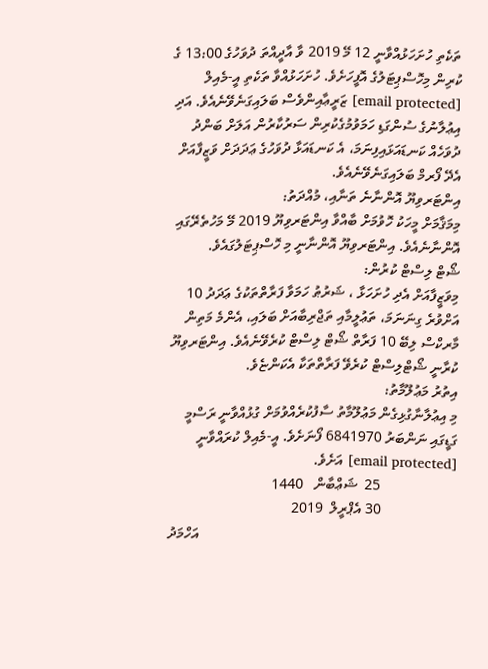ތަކެތި ހުށަހަޅުއްވާނީ 12 މޭ 2019 ވާ އާދީއްތަ ދުވަހުގެ 13:00 ގެ ކުރިން މިހޮސްޕިޓަލުގެ އޮފީހަށެވެ. ހުށަހަޅުއްވާ ތަކެތި އީ-މެއިލް [email protected] ޒަރީޢާއިންވެސް ބަލައިގަނެވޭނެއެވެ. އަދި އިޢުލާނުގެ ސުންގަޑި ހަމަވުމުގެކުރިން ސަރުކާރުން އަލަށް ބަންދު ދުވަހެއް ކަނޑައަޅައިފިނަމަ، އެ ކަނޑައަޅާ ދުވަހުގެ ޢަދަދަށް ވަޒީފާއަށް އެދޭ ފޯރމް ބަލައިގަނެވޭނެއެވެ.
އިންޓަރވިޔޫ އޮންނާނެ ތަނާއި، މުއްދަތު:
މިމަޤާމަށް މީހަކު ހޮވުމަށް ބާއްވާ އިންޓަރވިޔޫ 2019 މޭ މަހުތެރޭގައި އޮންނާނެއެވެ. އިންޓަރވިޔޫ އޮންނާނީ މި ހޮސްޕިޓަލުގައެވެ.
ޝޯޓް ލިސްޓް ކުރުން:
މިވަޒީފާއަށް އެދި ހުށަހަޅާ ، ޝަރުޠު ހަމަވާ ފަރާތްތަކުގެ ޢަދަދު 10 އަށްވުރެ ގިނަނަމަ، ތަޢުލީމާއި ތަޖްރިބާއަށް ބަލައި، އެންމެ މަތިން މާރކްސް ލިބޭ 10 ފަރާތް ޝޯޓް ލިސްޓް ކުރެވޭނެއެވެ. އިންޓަރވިޔޫ ކުރާނީ ޝޯޓްލިސްޓް ކުރެވޭ ފަރާތްތަކާ އެކަންޏެވެ.
އިތުރު މަޢުލޫމާތު:
މި އިޢުލާނާގުޅިގެން މަޢުލޫމާތު ސާފުކުރެއްވުމަށް ގުޅުއްވާނީ ރަސްމީ ގަޑީގައި ނަންބަރު 6841970 ފޯނަށެވެ. އީ-މެއިލް ކުރައްވާނީ [email protected] އަށެވެ.
                     25  ޝަޢްބާން   1440
                     30 އެޕްރީލް  2019
                                                                       އަހްމަދު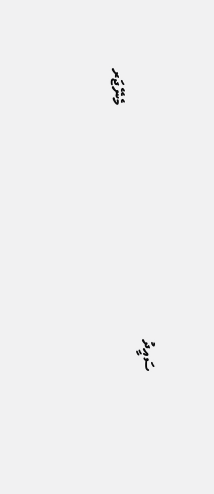ސައީދު
                                                                         މެނޭޖަރ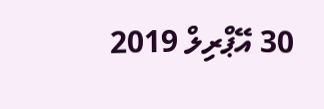30 އޭޕްރިލް 2019